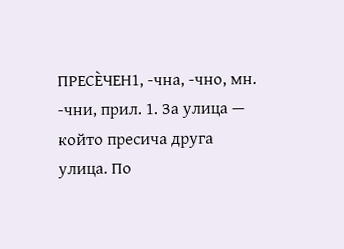ПРЕСЀЧЕН1, -чна, -чно, мн. -чни, прил. 1. За улица — който пресича друга улица. По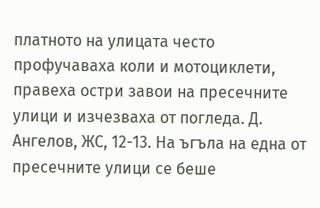платното на улицата често профучаваха коли и мотоциклети, правеха остри завои на пресечните улици и изчезваха от погледа. Д. Ангелов, ЖС, 12-13. На ъгъла на една от пресечните улици се беше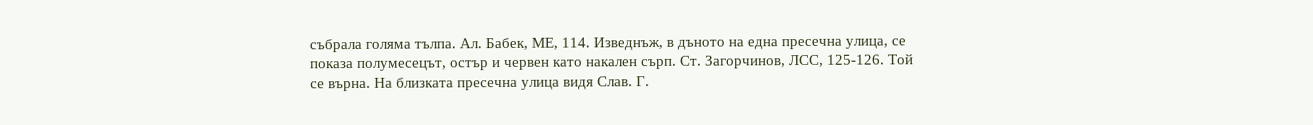събрала голяма тълпа. Ал. Бабек, МЕ, 114. Изведнъж, в дъното на една пресечна улица, се показа полумесецът, остър и червен като накален сърп. Ст. Загорчинов, ЛСС, 125-126. Той се върна. На близката пресечна улица видя Слав. Г.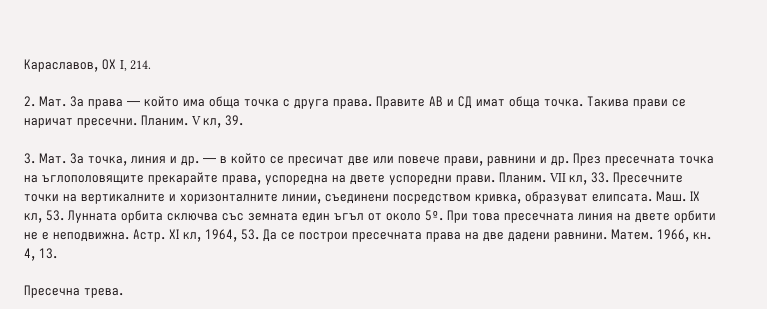Караславов, ОХ I, 214.

2. Мат. За права — който има обща точка с друга права. Правите АВ и СД имат обща точка. Такива прави се наричат пресечни. Планим. V кл, 39.

3. Мат. За точка, линия и др. — в който се пресичат две или повече прави, равнини и др. През пресечната точка на ъглополовящите прекарайте права, успоредна на двете успоредни прави. Планим. VII кл, 33. Пресечните точки на вертикалните и хоризонталните линии, съединени посредством кривка, образуват елипсата. Маш. IХ кл, 53. Лунната орбита сключва със земната един ъгъл от около 5º. При това пресечната линия на двете орбити не е неподвижна. Астр. ХI кл, 1964, 53. Да се построи пресечната права на две дадени равнини. Матем. 1966, кн. 4, 13.

Пресечна трева.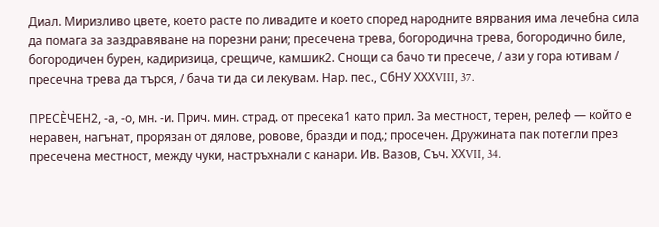Диал. Миризливо цвете, което расте по ливадите и което според народните вярвания има лечебна сила да помага за заздравяване на порезни рани; пресечена трева, богородична трева, богородично биле, богородичен бурен, кадиризица, срещиче, камшик2. Снощи са бачо ти пресече, / ази у гора ютивам / пресечна трева да търся, / бача ти да си лекувам. Нар. пес., СбНУ ХХХVIII, 37.

ПРЕСЀЧЕН2, -а, -о, мн. -и. Прич. мин. страд. от пресека1 като прил. За местност, терен, релеф — който е неравен, нагънат, прорязан от дялове, ровове, бразди и под.; просечен. Дружината пак потегли през пресечена местност, между чуки, настръхнали с канари. Ив. Вазов, Съч. ХХVII, 34.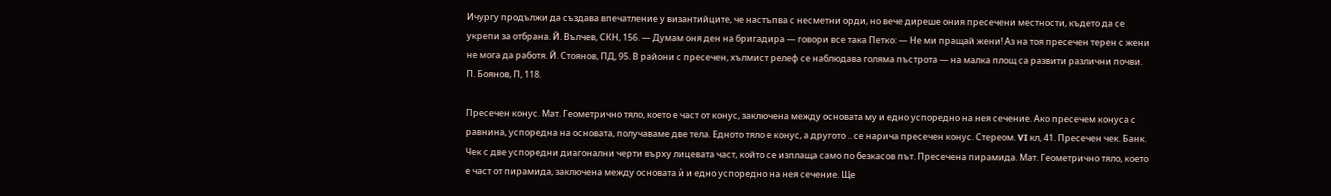Ичургу продължи да създава впечатление у византийците, че настъпва с несметни орди, но вече диреше ония пресечени местности, където да се укрепи за отбрана. Й. Вълчев, СКН, 156. — Думам оня ден на бригадира — говори все така Петко: — Не ми пращай жени! Аз на тоя пресечен терен с жени не мога да работя. Й. Стоянов, ПД, 95. В райони с пресечен, хълмист релеф се наблюдава голяма пъстрота — на малка площ са развити различни почви. П. Боянов, П, 118.

Пресечен конус. Мат. Геометрично тяло, което е част от конус, заключена между основата му и едно успоредно на нея сечение. Ако пресечем конуса с равнина, успоредна на основата, получаваме две тела. Едното тяло е конус, а другото .. се нарича пресечен конус. Стереом. VI кл, 41. Пресечен чек. Банк. Чек с две успоредни диагонални черти върху лицевата част, който се изплаща само по безкасов път. Пресечена пирамида. Мат. Геометрично тяло, което е част от пирамида, заключена между основата ѝ и едно успоредно на нея сечение. Ще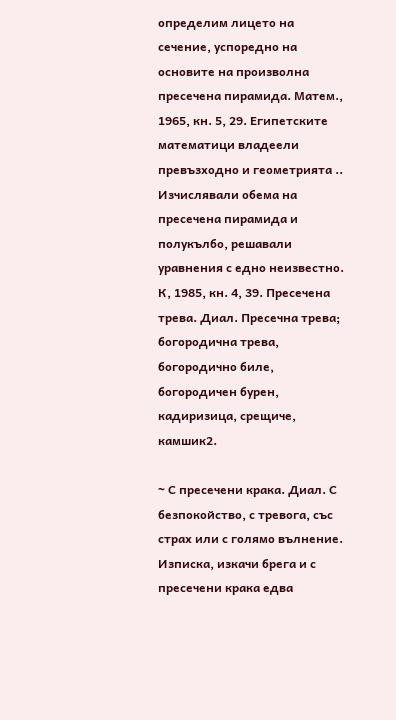определим лицето на сечение, успоредно на основите на произволна пресечена пирамида. Матем., 1965, кн. 5, 29. Египетските математици владеели превъзходно и геометрията .. Изчислявали обема на пресечена пирамида и полукълбо, решавали уравнения с едно неизвестно. К, 1985, кн. 4, 39. Пресечена трева. Диал. Пресечна трева; богородична трева, богородично биле, богородичен бурен, кадиризица, срещиче, камшик2.

~ С пресечени крака. Диал. С безпокойство, с тревога, със страх или с голямо вълнение. Изписка, изкачи брега и с пресечени крака едва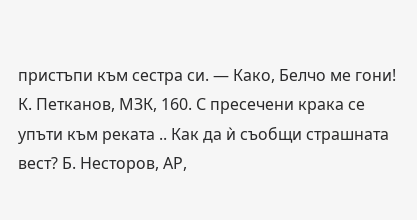пристъпи към сестра си. — Како, Белчо ме гони! К. Петканов, МЗК, 160. С пресечени крака се упъти към реката .. Как да ѝ съобщи страшната вест? Б. Несторов, АР,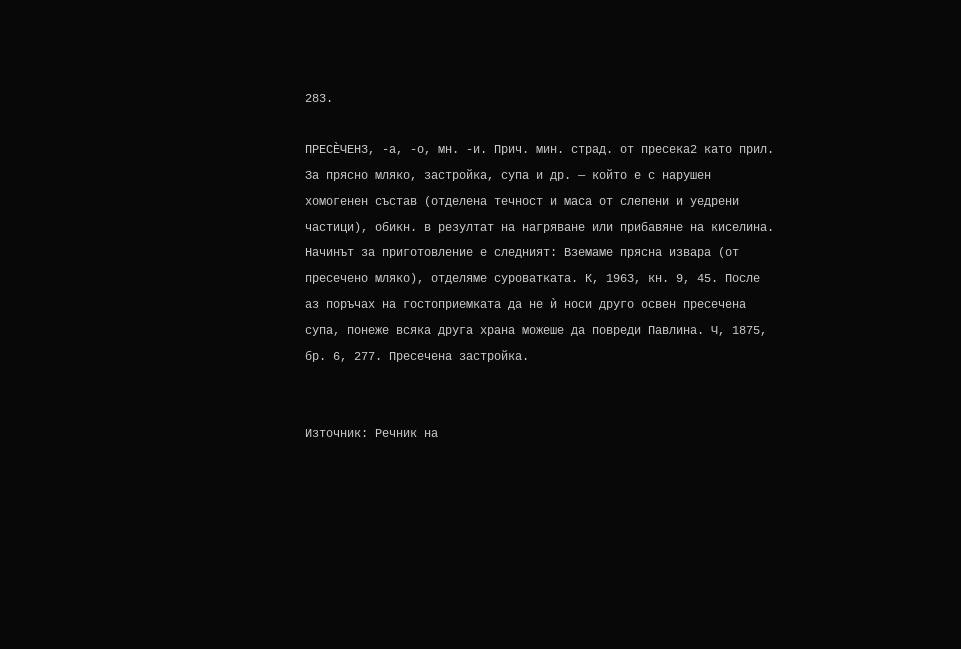283.

ПРЕСЀЧЕН3, -а, -о, мн. -и. Прич. мин. страд. от пресека2 като прил. За прясно мляко, застройка, супа и др. — който е с нарушен хомогенен състав (отделена течност и маса от слепени и уедрени частици), обикн. в резултат на нагряване или прибавяне на киселина. Начинът за приготовление е следният: Вземаме прясна извара (от пресечено мляко), отделяме суроватката. К, 1963, кн. 9, 45. После аз поръчах на гостоприемката да не ѝ носи друго освен пресечена супа, понеже всяка друга храна можеше да повреди Павлина. Ч, 1875, бр. 6, 277. Пресечена застройка.


Източник: Речник на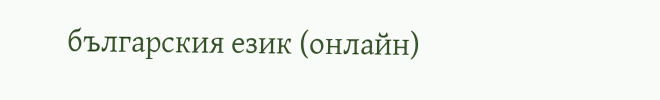българския език (онлайн)